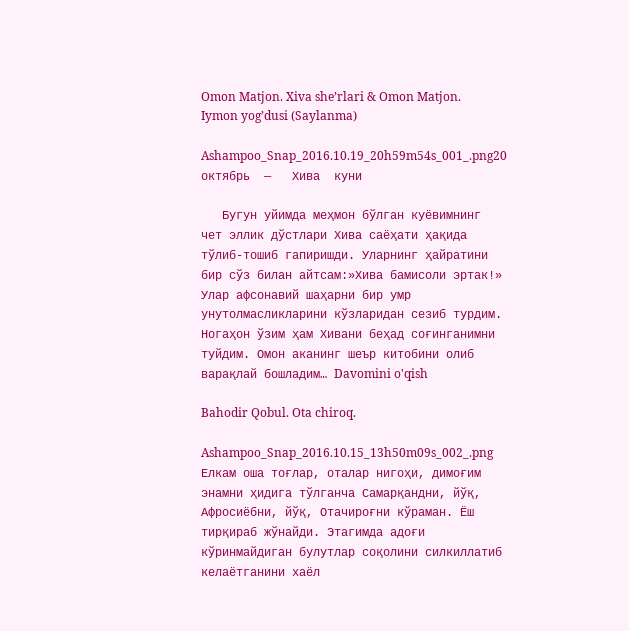Omon Matjon. Xiva she’rlari & Omon Matjon. Iymon yog’dusi (Saylanma)

Ashampoo_Snap_2016.10.19_20h59m54s_001_.png20 октябрь  —   Хива  куни

   Бугун уйимда меҳмон бўлган куёвимнинг чет эллик дўстлари Хива саёҳати ҳақида тўлиб-тошиб гапиришди. Уларнинг ҳайратини бир сўз билан айтсам:»Хива бамисоли эртак!» Улар афсонавий шаҳарни бир умр унутолмасликларини кўзларидан сезиб турдим. Ногаҳон ўзим ҳам Хивани беҳад соғинганимни туйдим. Омон аканинг шеър китобини олиб варақлай бошладим… Davomini o'qish

Bahodir Qobul. Ota chiroq.

Ashampoo_Snap_2016.10.15_13h50m09s_002_.png Елкам оша тоғлар, оталар нигоҳи, димоғим энамни ҳидига тўлганча Самарқандни, йўқ, Афросиёбни, йўқ, Отачироғни кўраман. Ёш тирқираб жўнайди. Этагимда адоғи кўринмайдиган булутлар соқолини силкиллатиб келаётганини хаёл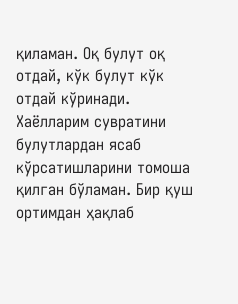қиламан. Оқ булут оқ отдай, кўк булут кўк отдай кўринади. Хаёлларим сувратини булутлардан ясаб кўрсатишларини томоша қилган бўламан. Бир қуш ортимдан ҳақлаб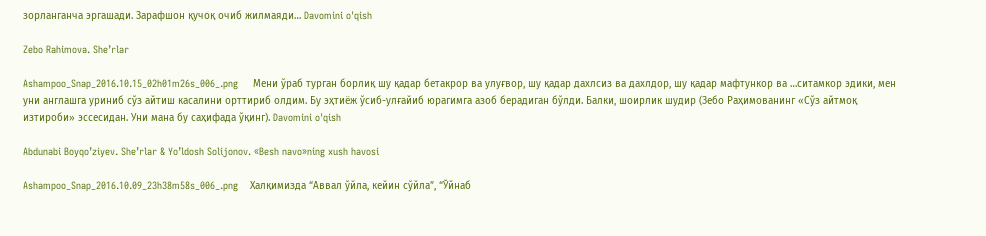зорланганча эргашади. Зарафшон қучоқ очиб жилмаяди… Davomini o'qish

Zebo Rahimova. She’rlar

Ashampoo_Snap_2016.10.15_02h01m26s_006_.png     Мени ўраб турган борлиқ шу қадар бетакрор ва улуғвор, шу қадар дахлсиз ва дахлдор, шу қадар мафтункор ва …ситамкор эдики, мен уни англашга уриниб сўз айтиш касалини орттириб олдим. Бу эҳтиёж ўсиб-улғайиб юрагимга азоб берадиган бўлди. Балки, шоирлик шудир (Зебо Раҳимованинг «Сўз айтмоқ изтироби» эссесидан. Уни мана бу саҳифада ўқинг). Davomini o'qish

Abdunabi Boyqo’ziyev. She’rlar & Yo’ldosh Solijonov. «Besh navo»ning xush havosi

Ashampoo_Snap_2016.10.09_23h38m58s_006_.png    Халқимизда “Аввал ўйла, кейин сўйла”, “Ўйнаб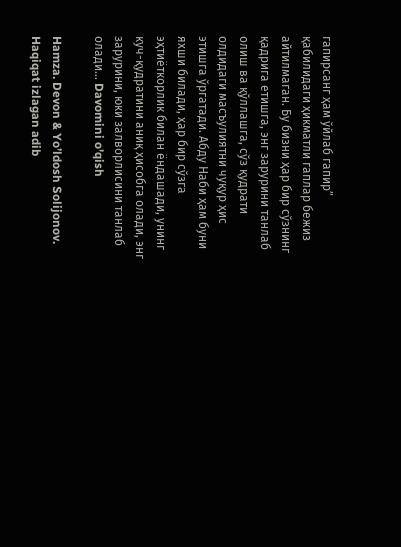гапирсанг ҳам ўйлаб гапир” қабилидаги ҳикматли гаплар бежиз айтилмаган. Бу бизни ҳар бир сўзнинг қадрига етишга, энг зарурини танлаб олиш ва қўллашга, сўз қудрати олдидаги масъулиятни чуқур ҳис этишга ўргатади. Абду Наби ҳам буни яхши билади, ҳар бир сўзга эҳтиёткорлик билан ёндашади, унинг куч-қудратини аниқ ҳисобга олади, энг зарурини, юки залворлисини танлаб олади… Davomini o'qish

Hamza. Devon & Yo’ldosh Solijonov. Haqiqat izlagan adib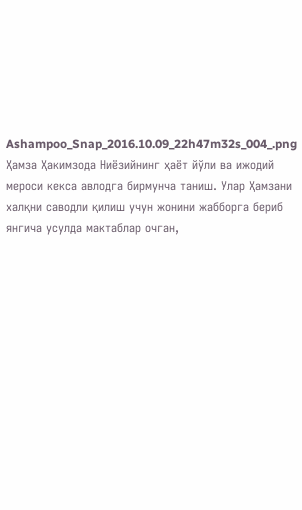Ashampoo_Snap_2016.10.09_22h47m32s_004_.png    Ҳамза Ҳакимзода Ниёзийнинг ҳаёт йўли ва ижодий мероси кекса авлодга бирмунча таниш. Улар Ҳамзани халқни саводли қилиш учун жонини жабборга бериб янгича усулда мактаблар очган,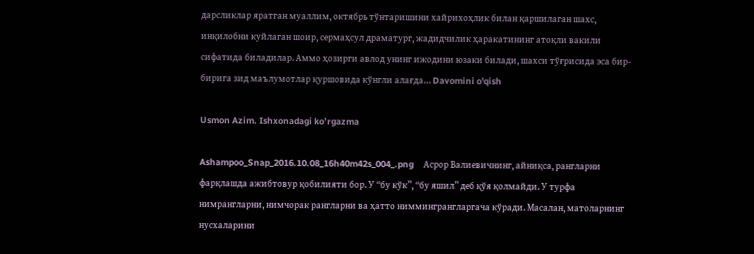дарсликлар яратган муаллим, октябрь тўнтаришини хайрихоҳлик билан қаршилаган шахс, инқилобни куйлаган шоир, сермаҳсул драматург, жадидчилик ҳаракатининг атоқли вакили сифатида биладилар. Аммо ҳозирги авлод унинг ижодини юзаки билади, шахси тўғрисида эса бир-бирига зид маълумотлар қуршовида кўнгли алағда… Davomini o'qish

Usmon Azim. Ishxonadagi ko’rgazma

Ashampoo_Snap_2016.10.08_16h40m42s_004_.png     Асрор Валиевичнинг, айниқса, рангларни фарқлашда ажибтовур қобилияти бор. У “бу кўк”, “бу яшил” деб қўя қолмайди. У турфа нимрангларни, нимчорак рангларни ва ҳатто ниммингрангларгача кўради. Масалан, матоларнинг нусхаларини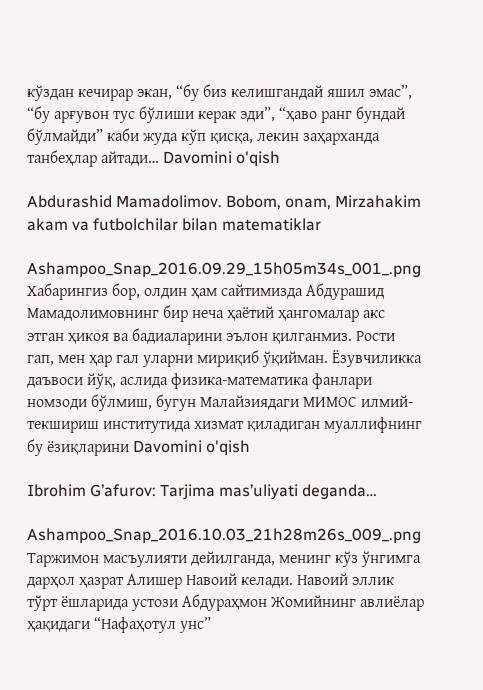кўздан кечирар экан, “бу биз келишгандай яшил эмас”, “бу арғувон тус бўлиши керак эди”, “ҳаво ранг бундай бўлмайди” каби жуда кўп қисқа, лекин заҳарханда танбеҳлар айтади… Davomini o'qish

Abdurashid Mamadolimov. Bobom, onam, Mirzahakim akam va futbolchilar bilan matematiklar

Ashampoo_Snap_2016.09.29_15h05m34s_001_.png    Хабарингиз бор, олдин ҳам сайтимизда Абдурашид Мамадолимовнинг бир неча ҳаётий ҳангомалар акс этган ҳикоя ва бадиаларини эълон қилганмиз. Рости гап, мен ҳар гал уларни мириқиб ўқийман. Ёзувчиликка даъвоси йўқ, аслида физика-математика фанлари номзоди бўлмиш, бугун Малайзиядаги МИМОС илмий-текшириш институтида хизмат қиладиган муаллифнинг бу ёзиқларини Davomini o'qish

Ibrohim G’afurov: Tarjima mas’uliyati deganda…

Ashampoo_Snap_2016.10.03_21h28m26s_009_.png    Таржимон масъулияти дейилганда, менинг кўз ўнгимга дарҳол ҳазрат Алишер Навоий келади. Навоий эллик тўрт ёшларида устози Абдураҳмон Жомийнинг авлиёлар ҳақидаги “Нафаҳотул унс”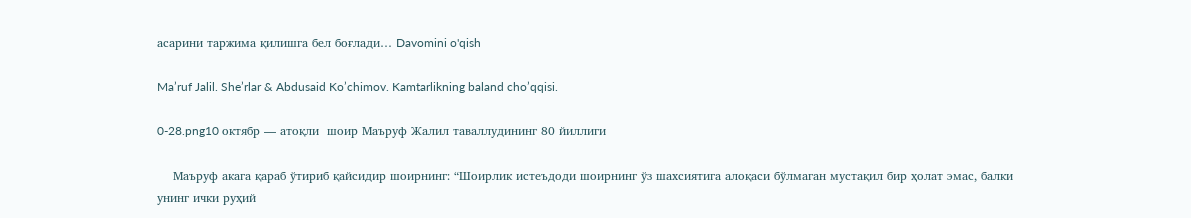асарини таржима қилишга бел боғлади… Davomini o'qish

Ma’ruf Jalil. She’rlar & Abdusaid Ko’chimov. Kamtarlikning baland cho’qqisi.

0-28.png10 октябр — атоқли  шоир Маъруф Жалил таваллудининг 80 йиллиги

    Маъруф акага қараб ўтириб қайсидир шоирнинг: “Шоирлик истеъдоди шоирнинг ўз шахсиятига алоқаси бўлмаган мустақил бир ҳолат эмас, балки унинг ички руҳий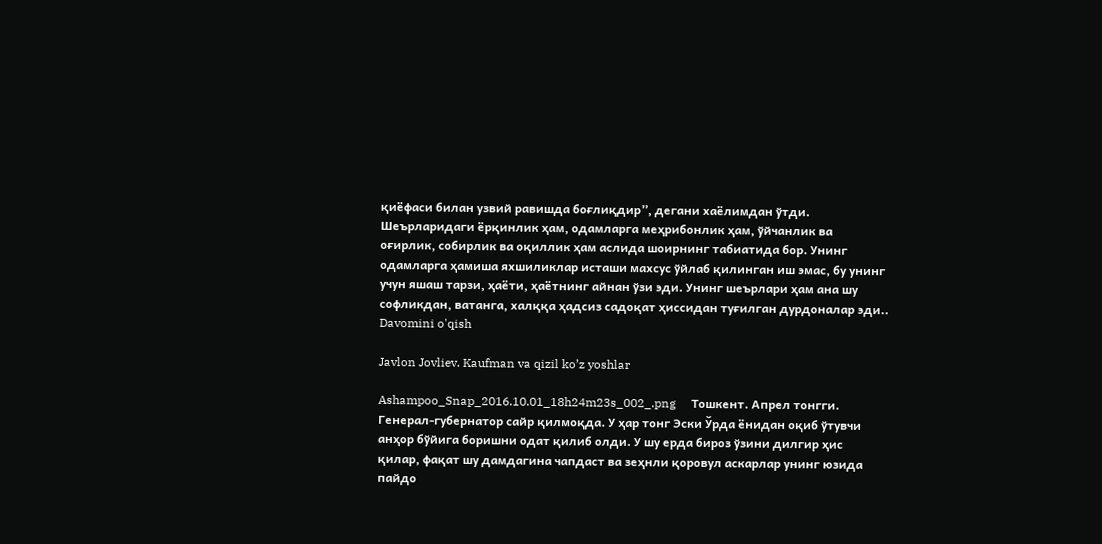қиёфаси билан узвий равишда боғлиқдир”, дегани хаёлимдан ўтди. Шеърларидаги ёрқинлик ҳам, одамларга меҳрибонлик ҳам, ўйчанлик ва оғирлик, собирлик ва оқиллик ҳам аслида шоирнинг табиатида бор. Унинг одамларга ҳамиша яхшиликлар исташи махсус ўйлаб қилинган иш эмас, бу унинг учун яшаш тарзи, ҳаёти, ҳаётнинг айнан ўзи эди. Унинг шеърлари ҳам ана шу софликдан, ватанга, халққа ҳадсиз садоқат ҳиссидан туғилган дурдоналар эди.. Davomini o'qish

Javlon Jovliev. Kaufman va qizil ko’z yoshlar

Ashampoo_Snap_2016.10.01_18h24m23s_002_.png     Тошкент. Апрел тонгги. Генерал-губернатор сайр қилмоқда. У ҳар тонг Эски Ўрда ёнидан оқиб ўтувчи анҳор бўйига боришни одат қилиб олди. У шу ерда бироз ўзини дилгир ҳис қилар, фақат шу дамдагина чапдаст ва зеҳнли қоровул аскарлар унинг юзида пайдо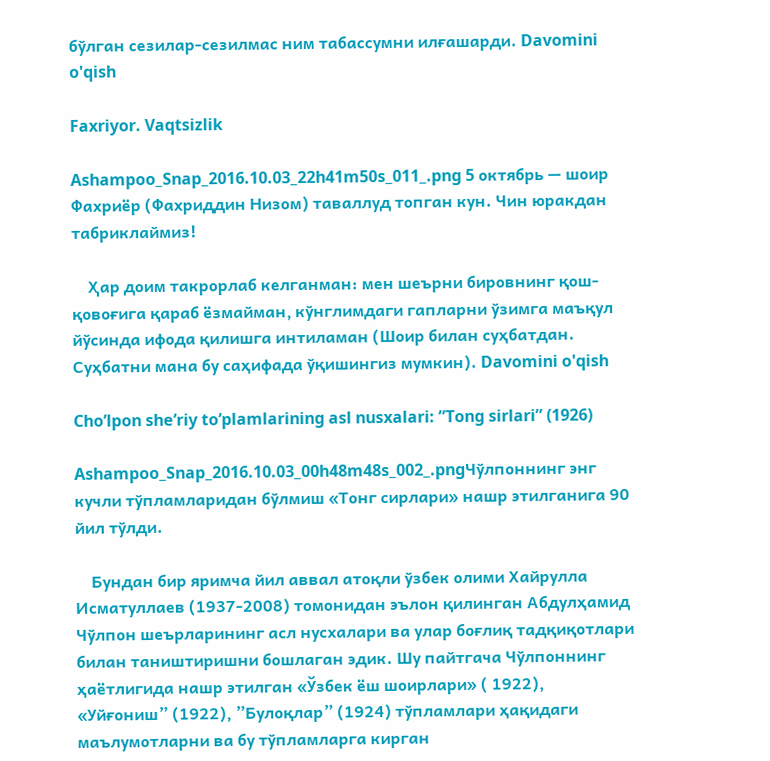бўлган сезилар-сезилмас ним табассумни илғашарди. Davomini o'qish

Faxriyor. Vaqtsizlik

Ashampoo_Snap_2016.10.03_22h41m50s_011_.png 5 октябрь — шоир Фахриёр (Фахриддин Низом) таваллуд топган кун. Чин юракдан табриклаймиз!

    Ҳар доим такрорлаб келганман: мен шеърни бировнинг қош-қовоғига қараб ёзмайман, кўнглимдаги гапларни ўзимга маъқул йўсинда ифода қилишга интиламан (Шоир билан суҳбатдан. Суҳбатни мана бу саҳифада ўқишингиз мумкин). Davomini o'qish

Cho’lpon she’riy to’plamlarining asl nusxalari: ”Tong sirlari” (1926)

Ashampoo_Snap_2016.10.03_00h48m48s_002_.pngЧўлпоннинг энг кучли тўпламларидан бўлмиш «Тонг сирлари» нашр этилганига 90 йил тўлди.

    Бундан бир яримча йил аввал атоқли ўзбек олими Хайрулла Исматуллаев (1937-2008) томонидан эълон қилинган Абдулҳамид Чўлпон шеърларининг асл нусхалари ва улар боғлиқ тадқиқотлари билан таништиришни бошлаган эдик. Шу пайтгача Чўлпоннинг ҳаётлигида нашр этилган «Ўзбек ёш шоирлари» ( 1922), «Уйғониш” (1922), ”Булоқлар” (1924) тўпламлари ҳақидаги маълумотларни ва бу тўпламларга кирган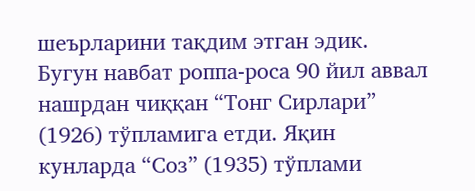шеърларини тақдим этган эдик. Бугун навбат роппа-роса 90 йил аввал нашрдан чиққан “Тонг Сирлари” (1926) тўпламига етди. Яқин кунларда “Соз” (1935) тўплами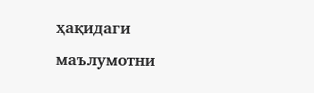ҳақидаги маълумотни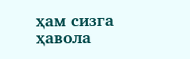ҳам сизга ҳавола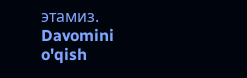этамиз. Davomini o'qish